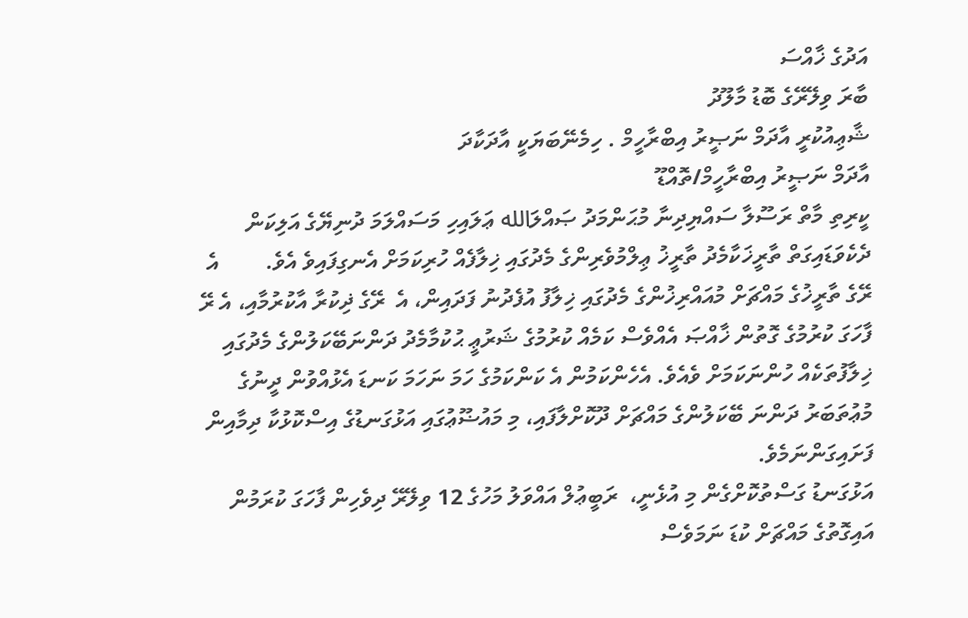އަދުގެ ޚާއްސަ
ބާރަ ވިލޭރޭގެ ބޮޑު މާލޫދު
ޝާޢިއުކުރީ އާދަމް ނަޞީރު އިބްރާހީމް . ހިމެނޭބަޔަކީ އާދަކާދަ
އާދަމް ނަޞީރު އިބްރާހީމް/ތޮއްޑޫ
ކީރިތި މާތް ރަސޫލާ ސައްޔިދިނާ މުޙަންމަދު ޞައްލަالله ޢަލައިހި މަސައްލަމަ ދުނިޔޭގެ އަލިކަން ދެކެވަޑައިގަތް ތާރީޚަކާމެދު ތާރީޚު ޢިލްމުވެރިންގެ މެދުގައި ޚިލާފެއް ހުރިކަމަށް އެނގިފައިވެ އެވެ.        އެ ރޭގެ ތާރީޚުގެ މައްޗަށް މުއައްރިޚުންގެ މެދުގައި ޚިލާފު އުފެދުނު ފަދައިން، އެ  ރޭގެ ޛިކުރާ އާކުރުމާއި، އެ ރޭ ފާހަގަ ކުރުމުގެ ގޮތުން ޚާއްޞަ އެއްވެސް ކަމެއް ކުރުމުގެ ޝަރުޢީ ޙުކުމާމެދު ދަންނަބޭކަލުންގެ މެދުގައި  ޚިލާފުތަކެއް ހުންނަކަމަށް ވެއެވެ. އެހެންކަމުން އެ ކަންކަމުގެ ހަމަ ނަހަމަ ކަނޑަ އެޅުއްވުން ދީނުގެ މުޢުތަބަރު ދަންނަ ބޭކަލުންގެ މައްޗަށް ދޫކޮށްލާފައި، މި މައުޟޫޢުގައި އަޅުގަނޑުގެ އިސްކޮޅުކާ ދިމާއިން  ފަށައިގަންނަމެވެ.
އަޅުގަނޑު ގަސްތުކޮށްގެން މި އުޅެނީ،  ރަބީޢުލް އައްވަލު މަހުގެ 12 ވިލޭރޭ ދިވެހިން ފާހަގަ ކުރަމުން އައިގޮތުގެ މައްޗަށް ކުޑަ ނަމަވެސް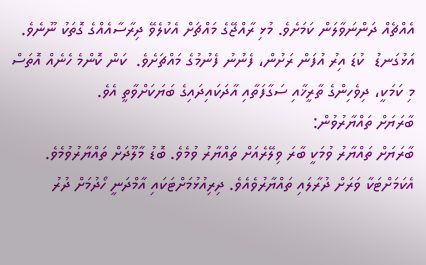އެއްޗެއް ދަންނަވާލަން ކަމަށެވެ. މުޅި ރާއްޖޭގެ މައްޗަށް އެކުލެވޭ ދިރާސާއެއްގެ ގޮތަކު ނޫނެވެ. އަޅުގަނޑު  ކުޑަ އިރު އުފަން ރަށުން، ފެނުނު ފެނުމުގެ މައްޗަށެވެ.  ކަން ކޮންމެ ހެނެއް އޮތަސް މި ކަމަކީ، ދިވެހިންގެ ތާރީޚާއި ސަގާފަތާއި އާދަކައިދައިގެ ބަޔަކަށްވާތީ އެވެ.
ބާރަޔަށް ތައްޔާރުވުން:
ބާރަޔަށް ތައްޔާރު ވުމަކީ ބާރަ ވިލޭރެއަށް ތައްޔާރު ވުމެވެ. ބޮޑު މާލޫދަށް ތައްޔާރުވުމެވެ. އެކަމަށްޓަކާ ވަރަށް ދުރާލައި ތައްޔާރުވެއެވެ. ދިރިއުޅުމަށްޓަކައި އާމްދަނީ ހޯދުމަށް ދުރު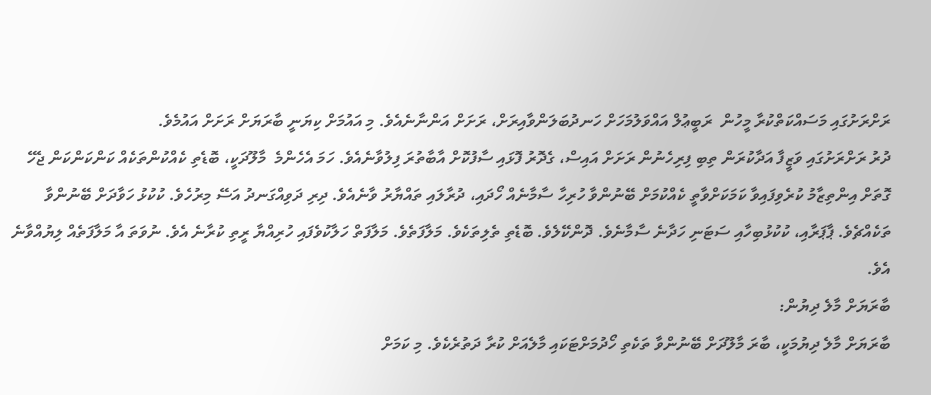ރަށްރަށުގައި މަސައްކަތްކުރާ މީހުން  ރަބީޢުލް އައްވަލުމަހަށް ހަނދުބަލަންވާއިރަށް، ރަށަށް އަންނާނެއެވެ. މި އައުމަށް ކިޔަނީ ބާރަޔަށް ރަށަށް އައުމެވެ.
ދުރު ރަށްރަށުގައި ވަޒީފާ އަދާކުރަން ތިބި ފިރިހެނުން ރަށަށް އައިސް، ގެދޮރު ފޮޅައި ސާފުކޮށް އާބާތުރަ ފިލުވާނެއެވެ. ހަމަ އެހެންމެ  މާލޫދަކީ، ބޮޑެތި ކެއްކުންތަކެއް ކަންކަންކަން ޖެހޭ ގޮތަށް އިންތިޒާމު ކުރެވިފައިވާ ކަމަކަށްވާތީ ކެއްކުމަށް ބޭނުންވާ ހުރިހާ ސާމާނެއް ހޯދައި، ދުރާލައި ތައްޔާރު ވާނެއެވެ. ދިރި ދަވިއްގަނދު އަސޭ މިރުހެވެ. ކުކުޅު ހަވާދަށް ބޭނުންވާ ތަކެއްޗެވެ. ޕާޕަރާއި، ކުކުޅުބިހާއި ސަޓަނި ހަދާނެ ސާމާނެވެ. ދޮންކޭލެވެ. ބޮޑެތި ތެލިތަކެވެ. މަލާފަތެވެ. މަލާފަތް ހަލާކުވެފައި ހުރިއްޔާ ރީތި ކުރާނެ އެވެ. ނުވަތަ އާ މަލާފަތެއް ލިޔުއްވާނެ އެވެ.
ބާރަޔަށް މާލެ ދިޔުން:
ބާރަޔަށް މާލެ ދިޔުމަކީ، ބާރަ މާލޫދަށް ބޭނުންވާ ތަކެތި ހޯދުމަށްޓަކައި މާލެއަށް ކުރާ ދަތުރެކެވެ. މި ކަމަށް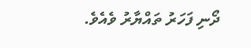ދޯނި ފަހަރު ތައްޔާރު ވެއެވެ.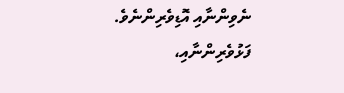ނެވިންނާއި އޮޑިވެރިންނެވެ. ފަޅުވެރިންނާއި،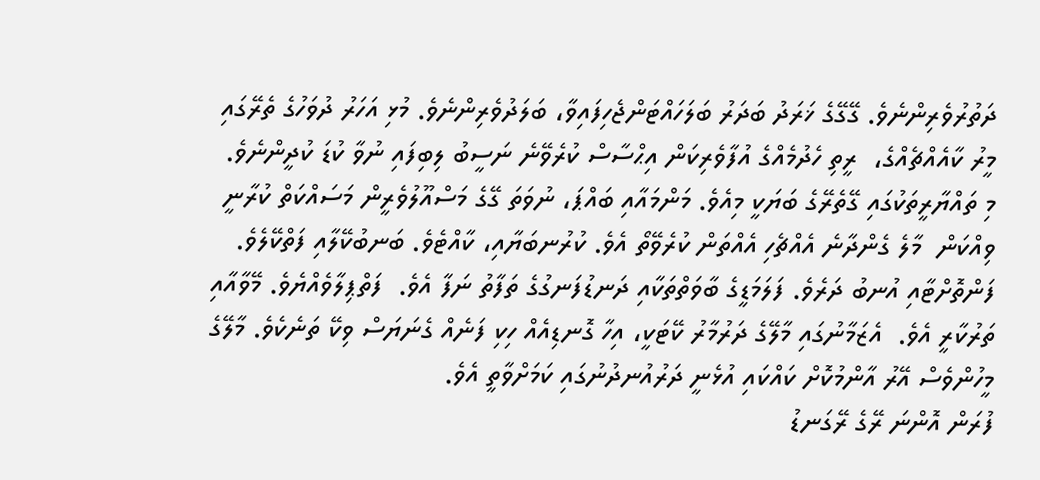ދަތުރުވެރިންނެވެ. ގޭގޭގެ ޚަރަދު ބަދަރު ބަލަހައްޓަންޖެހިފައިވާ، ބަލަދުވެރިންނެވެ. މުޅި އަހަރު ދުވަހުގެ ތެރޭގައި މީރު ކާއެއްޗެއްގެ،  ރީތި ހެދުމެއްގެ އުފާވެރިކަން އިޙްސާސް ކުރެވޭނެ ނަސީބު ލިބިފައި ނުވާ ކުޑަ ކުދީންނެވެ.
މި ތައްޔާރީތަކުގައި ގޭތެރޭގެ ބަޔަކީ މިއެވެ. މަންމައާއި ބައްޕަ، ނުވަތަ ގޭގެ މަސްއޫލުވެރީން މަސައްކަތް ކުރާނީ ވިއްކަން  މާލެ ގެންދާނެ އެއްޗެހި އެއްތަން ކުރެވޭތޯ އެވެ. ކުރުނބަޔާއި، ކާއްޓެވެ. ބަނބުކޭލާއި ފަތްކޭލެވެ. ފަންތޮށްޓާއި އުނބު ދަރެވެ. ފަލަމަޑީގެ ބާވަތްތަކާއި ދަނޑުފަނގުގެ ތަފާތު ނަފާ އެވެ.  ފަތްޕިލާވެއްޔެވެ. މޭވާއާއި ތަރުކާރީ އެވެ.  އެޒަމާނުގައި މާލޭގެ ދަރުމާރު ކޭޓަކީ، އިހާ ގޮނޑިއެއް ހިކި ފަނެއް ގެނަޔަސް ވިކޭ ތަނެކެވެ. މާލޭގެ މީހުންވެސް އޭރު އާންމުކޮށް ކައްކައި އުޅެނީ ދަރުއުނދުނުގައި ކަމަށްވާތީ އެވެ.
ފުރަން އޮންނަ ރޭގެ ރޭގަނޑު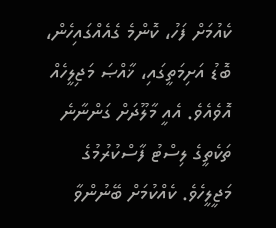ކެއުމަށް ފަހު، ކޮންމެ ގެއެއްގައިހެން، ބޮޑު އަށިމަތީގައި، ޚާއްޞަ މަޖިލީހެއް އޮވެއެވެ. އެއީ މާލޫދަށް ގަންނާނެ ތަކެތީގެ ލިސްޓު ފާސްކުރުމުގެ މަޖީލީހެވެ. ކެއްކުމަށް ބޭނުންވާ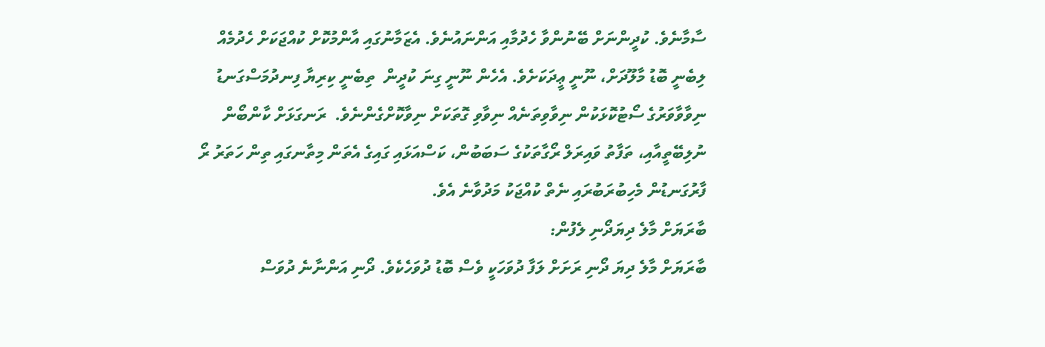ސާމާނެވެ. ކުދީންނަށް ބޭނުންވާ ހެދުމާއި އަންނައުނެވެ. އެޒަމާނުގައި އާންމުކޮށް ކުއްޖަކަށް ހެދުމެއް ލިބެނީ ބޮޑު މާލޫދަށް، ނޫނީ ޢީދަކަށެވެ. އެހެން ނޫނީ ގިނަ ކުދީން  ތިބެނީ ކިރިޔާ ފިނދުމަސްގަނޑު ނިވާވާވަރުގެ ސޯޓުކޮޅަކުން ނިވާވިތަނެއް ނިވާވި ގޮތަކަށް ނިވާކޮށްގެންނެވެ.  ރަނގަޅަށް ކާންބޯން ނުލިބޭތީއާއި، ތަފާތު ވައިރަލް ރޯގާތަކުގެ ސަބަބުން، ކަސްއަޅައި ގައިގެ އެތަން މިތާނގައި ތިން ހަތަރު ރޯ ފާރުގަނޑުން މެހިބުރަބުރައި ނެތް ކުއްޖަކު މަދުވާނެ އެވެ.
ބާރަޔަށް މާލެ ދިޔަދޯނި ލެފުން:
ބާރަޔަށް މާލެ ދިޔަ ދޯނި ރަށަށް ލަފާ ދުވަހަކީ ވެސް ބޮޑު ދުވަހެކެވެ. ދޯނި އަންނާނެ ދުވަސް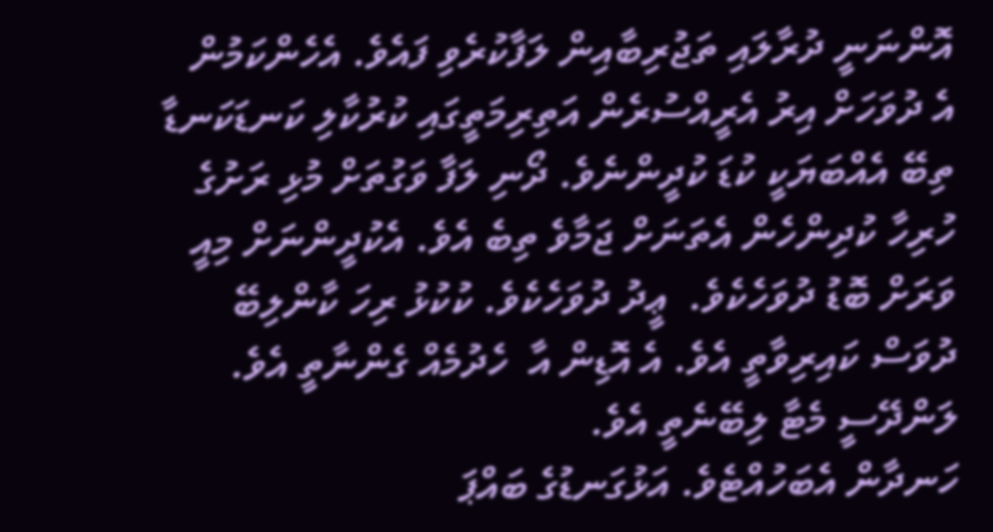އޮންނަނީ ދުރާލައި ތަޖުރިބާއިން ލަފާކުރެވި ފައެވެ. އެހެންކަމުން އެ ދުވަހަށް އިރު އެރީއްސުރެން އަތިރިމަތީގައި ކުރުކާލި ކަނޑަކަނޑާ ތިބޭ އެއްބަޔަކީ ކުޑަ ކުދީންނެވެ. ދޯނި ލަފާ ވަގުތަށް މުޅި ރަށުގެ ހުރިހާ ކުދިންހެން އެތަނަށް ޖަމާވެ ތިބެ އެވެ. އެކުދީންނަށް މިއީ ވަރަށް ބޮޑު ދުވަހެކެވެ.  ޢީދު ދުވަހެކެވެ. ކުކުޅު ރިހަ ކާންލިބޭ ދުވަސް ކައިރިވާތީ އެވެ. އެ އޮޑިން އާ  ހެދުމެއް ގެންނާތީ އެވެ. ލަންދޭސީ މެޓާ ލިބޭނެތީ އެވެ.
ހަނދާން އެބަހުއްޓެވެ. އަޅުގަނޑުގެ ބައްޕަ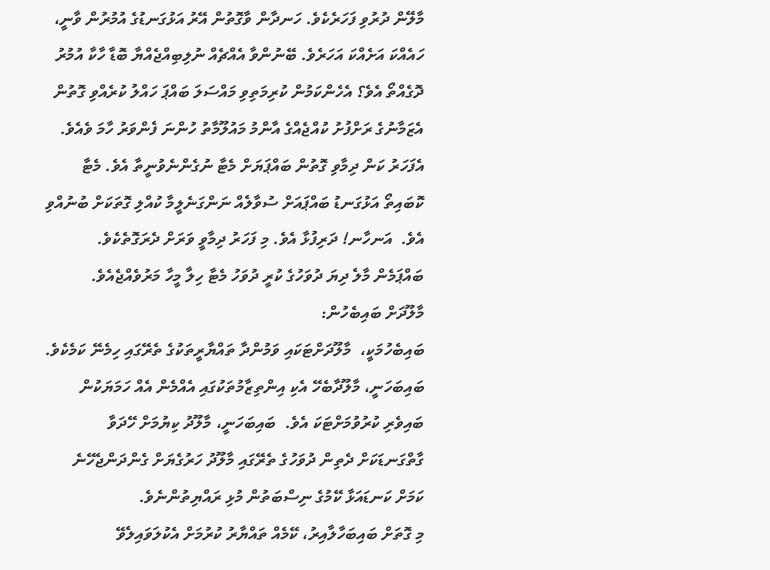މާލޭން ދުރުވި ފަހަރެކެވެ. ހަނދާން ވާގޮތުން އޭރު އަޅުގަނޑުގެ އުމުރުން ވާނީ، ހައެއްކަ އަށެއްކަ އަހަރެވެ. ބޭނުންވާ އެއްޗެއް ނުލިބިއްޖެއްޔާ ބޮޑާ ހާކާ އުމުރު ދޮގެއްތޯ އެވެ؟ އެހެންކަމުން ކުރިމަތިވި މައްސަލަ ބައްޕަ ހައްލު ކުރެއްވި ގޮތުން އެޒަމާނުގެ ރަށްފުށު ކުއްޖެއްގެ އާންމު މައުލޫމާތު ހުންނަ ފެންވަރު ހާމަ ވެއެވެ. އެފަހަރު ކަން ދިމާވި ގޮތުން ބައްޕަޔަށް މެޓާ ނުގެންނެވުނީތާ އެވެ. މެޓާ ކޮބައިތޯ އަޅުގަނޑު ބައްޕައަށް ސުވާލެއް ނަންގަނެލީމާ ކުއްލި ގޮތަކަށް ބުނުއްވި އެވެ.  އަނހާނ! ދަރިފުޅާ އެވެ. މި ފަހަރު ދިމާވީ ވަރަށް ދެރަގޮތެކެވެ. ބައްޕަމެން މާލެ ދިޔަ ދުވަހުގެ ކުރީ ދުވަހު މެޓާ ހިލާ މީހާ މަރުވެއްޖެއެވެ.
މާލޫދަށް ބައިބެހުން:
ބައިބެހުމަކީ،  މާލޫދަށްޓަކައި ވަމުންދާ ތައްޔާރީތަކުގެ ތެރޭގައި ހިމެނޭ ކަމެކެވެ. ބައިބަހަނީ، މާލޫދާބެހޭ އެކި އިންތިޒާމުތަކުގައި އެއްމެން އެއް ހަމަޔަކުން ބައިވެރި ކުރުވުމަށްޓަކަ އެވެ.  ބައިބަހަނީ، މާލޫދު ކިޔުމަށް ހޭދަވާ ގާތްގަނޑަކަށް ދެތިން ދުވަހުގެ ތެރޭގައި މާލޫދު ހަރުގެޔަށް ގެންދަންޖެހޭނެ ކަމަށް ކަނޑައަޅާ ކޭމުގެ ނިސްބަތުން މުޅި ރައްޔިތުންނެވެ.
މި ގޮތަށް ބައިބަހާލާއިރު، ކޭމެއް ތައްޔާރު ކުރުމަށް އެކުލަވައިލެވޭ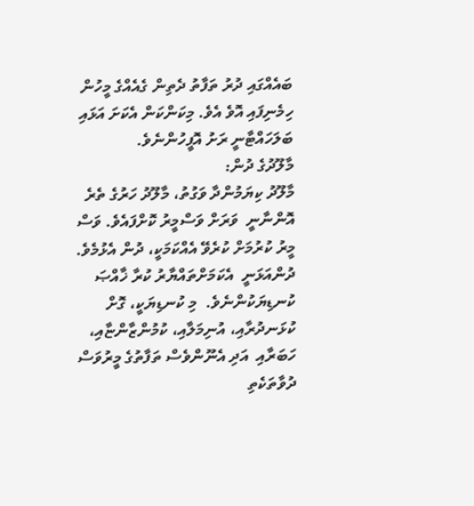ބައެއްގައި ދުރު ތަފާތު ދެތިން ގެއެއްގެ މީހުން ހިމެނިފައި އޮވެ އެވެ. މިކަންކަން އެކަށަ އަޅައި ބަލަހައްޓާނީ ރަށު އޮފީހުންނެވެ.
މާލޫދުގެ ދުން:
މާލޫދު ކިޔަމުންދާ ވަގުތު، މާލޫދު ހަރުގެ ތެރެ އޮންނާނީ  ވަރަށް ވަސްމީރު ކޮށްފައެވެ. ވަސް މީރު ކުރުމަށް ކުރެވޭ އެއްކަމަކީ، ދުން އެޅުމެވެ. ދުންއަޅަނީ  އެކަމަށްތައްޔާރު ކުރާ ޚާއްޞަ ކުނޑިޔަކުންނެވެ.  މި ކުނޑިޔަކީ، ގޮށް ކުޅަނދުރާއި، އުނިމަލާއި، ކުމުންޒާންޏާއި، ހަބަރާއި  އަދި އެނޫންވެސް ތަފާތުގެ މީރުވަސް ދުވާތަކެތި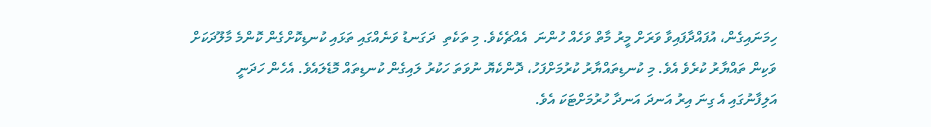ހިމަނައިގެން، އުފައްދާފައިވާ ވަރަށް މީރު މާތް ވަހެއް ހުންނަ  އެއްޗެކެވެ. މި ތަކެތި  ދަގަނޑު ވަނެއްގައި ތަޅައި ކުނޑިކޮށްގެން ކޮންމެ މާލޫދަކަށް ވަކިން ތައްޔާރު ކުރެވެ އެވެ. މި ކުނޑިތައްޔާރު ކުރުމަށްފަހު، ދޮންކެޔޮ ނުވަތަ ހަކުރު ލައިގެން ކުނޑިތައް މޮޑެލައެވެ. އެހެން ހަދަނީ  އަލިފާނުގައި އެ ގިނަ އިރު އަނދަ އަނދާ ހުރުމަށްޓަކަ އެވެ.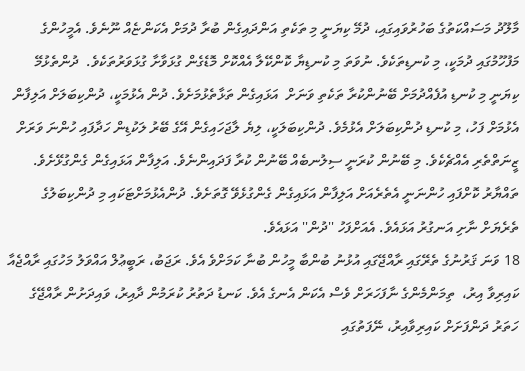މާލޫދު މަސައްކަތުގެ ބަހުރުވައިގައި، ދުމޭ ކިޔަނީ މި ތަކެތި އަންދައިގެން ބުރާ ދުމަށް އެކަންޏެއް ނޫނެވެ. އެމީހުންގެ މަފުހޫމުގައި ދުމަކީ، މި ކުނޑިތަކެވެ. ނުވަތަ މި ކުނޑިޔާ ކޮންކޭލާ އެއްކޮށް މޮޑެގެން ގުޅަވާށާ ގުޅަވަރުތަކެވެ.  ދުންތެޅުމޭ ކިޔަނީ މި ކުނޑި އުފެއްދުމަށް ބޭނުންކުރާ ތަކެތި ވަނަށް  އަޅައިގެން ތަޅާތެޅުމަށެވެ. ދުން އެޅުމަކީ، ދުންކިބަލަށް އަލިފާން އެޅުމަށް ފަހު، މި ކުނޑި ދުންކިބަލަށް އެޅުމެވެ. ދުންކިބަލަކީ، ލިޔެ ލާޖަހައިގެން އޭގެ ބޭރު ލަކުޑިން ހަދާފައި ހުންނަ ވަރަށް ޒީނަތްތެރި އެއްޗެކެވެ. މި ބޭނުން ކުރަނީ ސިލުނބެއް ބޭނުން ކުރާ ފަދައިންނެވެ. އަލިފާން އަޅައިގެން ގެންގުޅޭށެވެ.  ތައްޔާރު ކޮށްފައި ހުންނަނީ އެތެރެއަށް އަލިފާން އަޅައިގެން ގެންގުޅެވޭ ގޮތަށެވެ. ދުންއެޅުމަށްޓަކައި މި ދުންކިބަލުގެ ތެރެޔަށް ނާށި އަނގުރު އަޅައެވެ. އެއަށްފަހު ''ދުން'' އަޅައެވެ.
18 ވަނަ ޤަރުނުގެ ތެރޭގައި ރާއްޖޭގައި އުޅުނު ބުންބާ މީހުން ބުނާ ކަމަށްވެ އެވެ. ރަޖަބު، ރަބީޢުލް އައްވަލު މަހުގައި ރާއްޖެއާ ކައިރިވާ އިރު،  ތިމަންމެންގެ ނާފަހަރަށް ވެސް އެކަން އެނގެ އެވެ. ކަނޑު ދަތުރު ކުރަމުން ދާއިރު، ވައިދަށުން ރާއްޖޭގެ ހަތަރު ދަންފަށަށް ކައިރިވާއިރު، ނޭފަތުގައި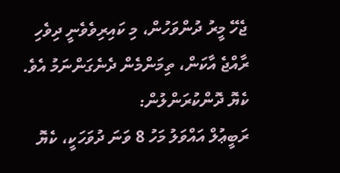ޖެހޭ މީރު ދުންވަހުން، މި ކައިރިވެވެނީ ދިވެހި ރާއްޖެ އާކަން، ތިމަންމެން ދެނެގަންނަމު އެވެ.
ކެޔޮ ދޮންކުރަންލުން:
ރަބީޢުލް އައްވަލު މަހު 8 ވަނަ ދުވަހަކީ، ކެޔޮ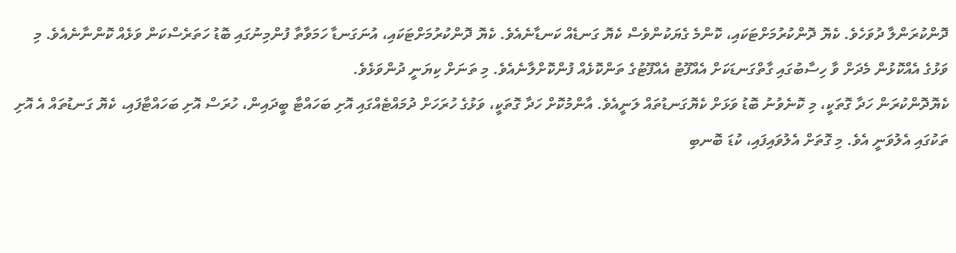ދޮންކުރަންލާ ދުވަހެވެ. ކެޔޮ ދޮންކުރުމަށްޓަކައި، ކޮންމެ ގެޔަކުންވެސް ކެޔޮ ގަނޑެއް ކަނޑާނެއެވެ. ކެޔޮ ދޮންކުރުމަށްޓަކައި، އުނަގަނޑާ ހަމަވާތާ ފުންމިނުގައި ބޮޑު ހަތަރެސްކަން ވަޅެއް ކޮންނާނެއެވެ. މި ވަޅުގެ އެއްކޮޅުން މެދަށް ވާ ހިސާބުގައި ގާތްގަނޑަކަށް އެއްފޫޓު އެއްފޫޓުގެ ތަންކޮޅެއް ފުންކޮށްލާނެއެވެ. މި ތަނަށް ކިޔަނީ ދުންވަޅެވެ.
ކެޔޮދޮންކުރަން ހަދާ ގޮތަކީ، މި ކޮނެވުނު ބޮޑު ވަޅަށް ކެޔޮގަނޑުތައް ލަނީއެވެ. އާންމުކޮށް ހަދާ ގޮތަކީ، ވަޅުގެ ހުރަހަށް ދުމައްޓެއްގައި އޮށި ބަހައްޓާ ބީދައިން، ހުރަސް އޮށި ބަހައްޓާފައި، ކެޔޮ ގަނޑުތައް އެ އޮށި ތަކުގައި އެލުވަނީ އެވެ. މި ގޮތަށް އެލުވައިފައި، ކުޑަ ބޮނބި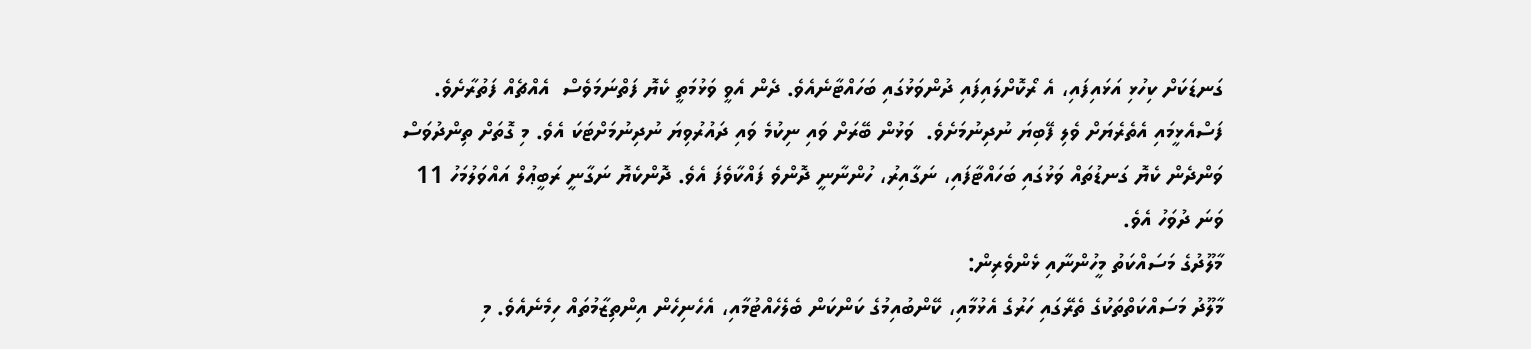ގަނޑަކަށް ކިހުޅި އަޅައިފައި، އެ ރޯކޮށްލައިފައި ދުންވަޅުގައި ބަހައްޓާނެއެވެ. ދެން އެވީ ވަޅުމަތީ ކެޔޮ ފަތްނަމަވެސް  އެއްޗެއް ފަތުރާށެވެ. ފަސްއެޅީމައި އެތެރެޔަށް ވެލި ފޭބިޔަ ނުދިނުމަށެވެ.  ވަޅުން ބޭރަށް ވައި ނިކުމެ ވައި ދައުރުވިޔަ ނުދިނުމަށްޓަކަ އެވެ. މި ގޮތަށް ތިންދުވަސް ވަންދެން ކެޔޮ ގަނޑުތައް ވަޅުގައި ބަހައްޓާފައި، ނަގާއިރު، ހުންނާނީ ދޮންވެ ފައްކާވެފަ އެވެ. ދޮންކެޔޮ ނަގާނީ ރަބީޢުލް އައްވަލުމަހު 11 ވަނަ ދުވަހު އެވެ.
މާލޫދުގެ މަސައްކަތު މީހުންނާއި ޅެންވެރިން:
މާލޫދު މަސައްކަތްތަކުގެ ތެރޭގައި ހަރުގެ އެޅުމާއި، ކޭންބުއިމުގެ ކަންކަން ބެލެހެއްޓުމާއި، އެހެނިހެން އިންތިޒާމުތައް ހިމެނެއެވެ. މި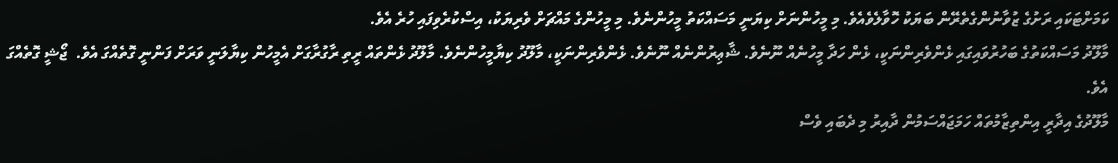ކަމަށްޓަކައި ރަށުގެ ޒުވާނުންގެތެރޭން ބަޔަކު ހޮވާލެވެއެވެ. މި މީހުންނަށް ކިޔަނީ މަސައްކަތު މީހުންނެވެ. މި މީހުންގެ މައްޗަށް ވެރިޔަކު، އިސްކުރެވިފައި ހުރެ އެވެ.
މާލޫދު މަސައްކަތުގެ ބަހުރުވައިގައި ޅެންވެރިންނަކީ، ޅެން ހަދާ މީހުނެއް ނޫނެވެ. ޝާޢިރުންނެއް ނޫނެވެ. ޅެންވެރިންނަކީ، މާލޫދު ކިޔާމީހުންނެވެ. މާލޫދު ޅެންތައް ރީތި ރާގުރާގަށް އެމީހުން ކިޔާލަނީ ވަރަށް ފަންނީ ގޮތެއްގަ އެވެ.  ޖޯޝީ ގޮތެއްގަ އެވެ.
މާލޫދުގެ އިދާރީ އިންތިޒާމުތައް ހަމަޖައްސަމުން ދާއިރު މި ދެބައި ވެސް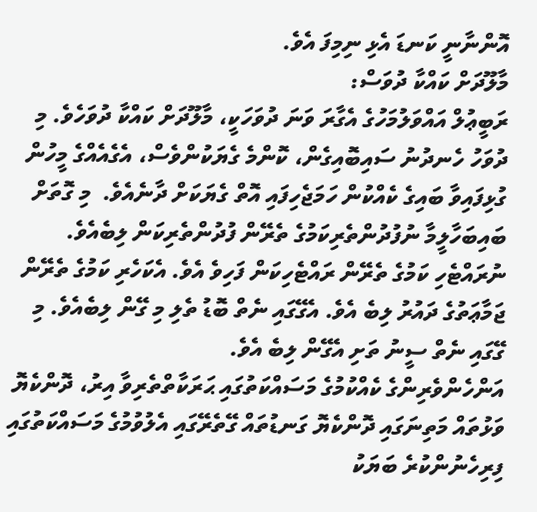އޮންނާނީ ކަނޑަ އެޅި ނިމިފަ އެވެ.
މާލޫދަށް ކައްކާ ދުވަސް:
ރަބީޢުލް އައްވަލުމަހުގެ އެގާރަ ވަނަ ދުވަހަކީ، މާލޫދަށް ކައްކާ ދުވަހެވެ. މި ދުވަހު ހެނދުނު ސައިބޮއިގެން، ކޮންމެ ގެޔަކުންވެސް، އެގެއެއްގެ މީހުން ގުޅިފައިވާ ބައިގެ ކެއްކުން ހަމަޖެހިފައި އޮތް ގެޔަކަށް ދާނެއެވެ.  މި ގޮތަށް ބައިބަހާލީމާ ނުފުދުންތެރިކަމުގެ ތެރޭން ފުދުންތެރިކަން ލިބެއެވެ. ނުރައްޓެހި ކަމުގެ ތެރޭން ރައްޓެހިކަން ފަހިވެ އެވެ. އެކަހެރި ކަމުގެ ތެރޭން ޖަމާޢަތުގެ ދައުރު ލިބެ އެވެ. އެގޭގައި ނެތް ބޮޑު ތެލި މި ގޭން ލިބެއެވެ. މި ގޭގައި ނެތް ސީނު ތަށި އެގޭން ލިބެ އެވެ.
އަންހެންވެރިންގެ ކެއްކުމުގެ މަސައްކަތުގައި ޙަރަކާތްތެރިވާ އިރު، ދޮންކެޔޮ ވަޅުތައް މަތިނަގައި ދޮންކެޔޮ ގަނޑުތައް ގޭތެރޭގައި އެލުވުމުގެ މަސައްކަތުގައި ފިރިހެނުންކުރެ ބަޔަކު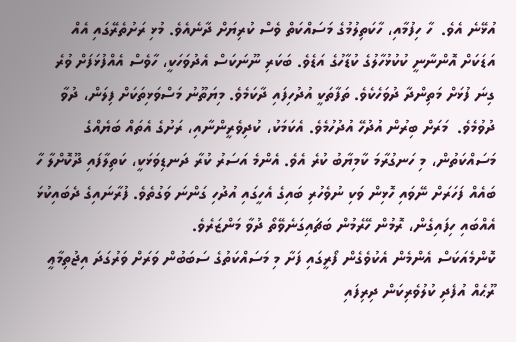އުޅޭނެ އެވެ.  ހާ ހިފުމާއި، ހާކަތިލުމުގެ މަސައްކަތް ވެސް ކުރިޔަށް ދާނެއެވެ. މުޅި ރަށުތެރޭގައި އެއް އަޑަކަށް އޮންނާނީ ކުކުޅުހާލުގެ ކުޑާހުގެ އަޑެވެ. ބަކަރި ނޫނަކަސް އެދުވަހަކީ، ހާވެސް އެއްފުޅަފަށް ވުރެ ގިނަ ފުޅަށް މަތިންދާ ދުވަހެކެވެ. ތަފާތަކީ އުދުހިފައި ދާކަމެވެ. މިޔަތޫނު މަސްވަޅިތަކަށް ފިލަން، ދުވާ ދުވުމެވެ.  މަރަށް ބިރުން އުދުހޭ އުދުހުމެވެ. އެކަމަކު، ކުދިވެރީންނާއި، ރަށުގެ އެތައް ބަޔެއްގެ މަސައްކަތުން، މި ހަނގުރާމަ ކާމިޔާބު ކުރެ އެވެ. އެންމެ އަސަރު ކުރާ ދަނޑިވަޅަކީ، ކަތިލާފައި ދޫކޮށްލާ ހާ ބައެއް ފަހަރަށް ނޭވައި ހޮޅިން ވަކި ނުވެހުރި ބައިގެ އެހީގައި އުދުހި ގަންނަ ވަގުތެވެ. ފުރާނައިގެ ދެބައިކުޅަ އެއްބައި ހިފައިގެން، ރޮމުން ހޭރެމުން ބަޗައިގަނެވޭތޯ ދުވާ މަންޒަރެވެ.
ކޮންމެއަކަސް އެންމެން އެކުވެގެން ފޯރީގައި ފަށާ މި މަސައްކަތުގެ ސަބަބުން ވަރަށް ވަރުގަދަ އިޖުތިމާޢީ ރޫޙެއް އުފެދި ކުލުވެރިކަން ދިރިފައި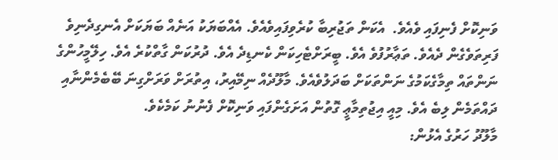ވަނިކޮށް ފެނިފައި ވެއެވެ.  އެކަން ތަޖުރިބާ ކުރެވިފައިވެއެވެ. އެއްބަޔަކު އަނެއް ބަޔަކަށް އެނގިދެނިވެ ފަރިތަވެގެން ދެއެވެ. ތަޢާރުފުވެ އެވެ. ބީރަށްޓެހިކަން ކެނޑިދެ އެވެ. ދުރުކަން ގާތްކުރެ އެވެ. ހިލޭމީހުންގެ ނަންތައް ތިމާގެކަމުގެ ނަންތަކަށް ބަދަލުވެއެވެ. މާލޫދެއް ނިމޭއިރު، އިތުރަށް ވަރަށްގިނަ ބޭބެމެންނާއި ދައްތަމެން ލިބެ އެވެ. މިއީ އިޖުތިމާޢީ ގޮތުން އަށަގެންފައި ވަނިކޮށް ފެނުނު ކަމެކެވެ.
މާލޫދު ހަރުގެ އެޅުން: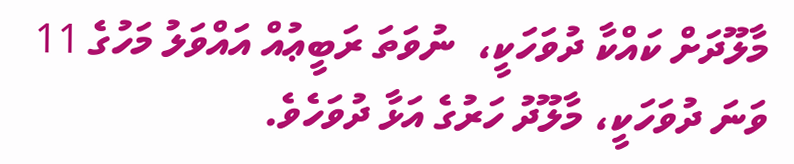މާލޫދަށް ކައްކާ ދުވަހަކީ،  ނުވަތަ ރަބީޢުއް އައްވަލު މަހުގެ 11 ވަނަ ދުވަހަކީ، މާލޫދު ހަރުގެ އަޅާ ދުވަހެވެ.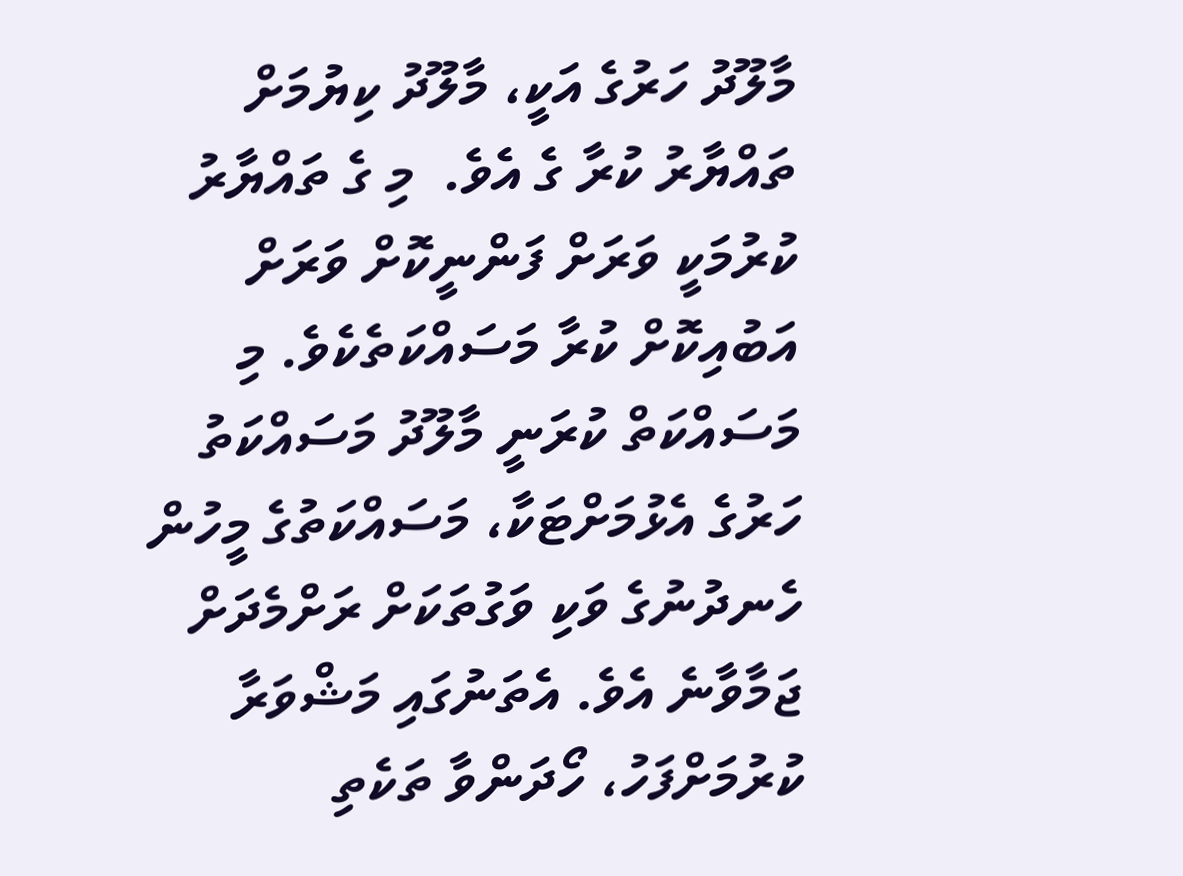މާލޫދު ހަރުގެ އަކީ، މާލޫދު ކިޔުމަށް ތައްޔާރު ކުރާ ގެ އެވެ.  މި ގެ ތައްޔާރު ކުރުމަކީ ވަރަށް ފަންނީކޮށް ވަރަށް އަބުއިކޮށް ކުރާ މަސައްކަތެކެވެ. މި މަސައްކަތް ކުރަނީ މާލޫދު މަސައްކަތު
ހަރުގެ އެޅުމަށްޓަކާ، މަސައްކަތުގެ މީހުން ހެނދުނުގެ ވަކި ވަގުތަކަށް ރަށްމެދަށް  ޖަމާވާނެ އެވެ. އެތަނުގައި މަޝްވަރާ ކުރުމަށްފަހު، ހޯދަންވާ ތަކެތި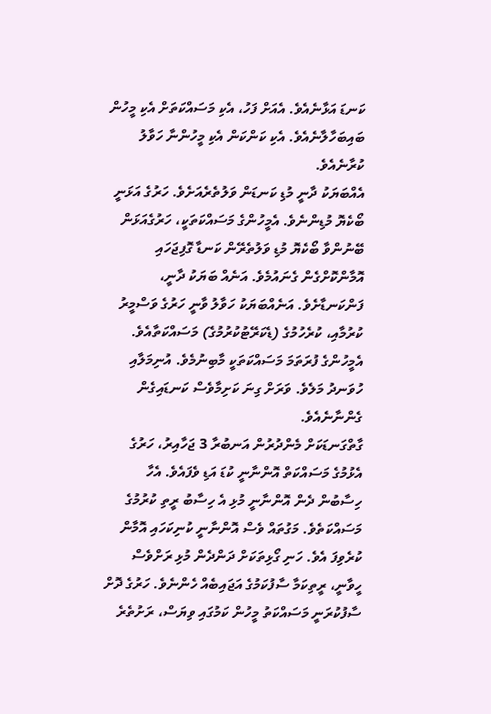ކަނޑަ އަޅާނެއެވެ. އެއަށް ފަހު، އެކި މަސައްކަތަށް އެކި މީހުން ބައިބަހާލާނެއެވެ. އެކި ކަންކަން އެކި މީހުންނާ ހަވާލު ކުރާނެއެވެ.
އެއްބަޔަކު ދާނީ މުޑި ކަނޑަން ވަލުތެރެއަށެވެ. ހަރުގެ އަޅަނީ ބޯކެޔޮ މުޑިންނެވެ. އެމީހުންގެ މަސައްކަތަކީ، ހަރުގެއަޅަން ބޭނުންވާ ބޯކެޔޮ މުޑި ވަލުތެރޭން ކަނޑާ ގޮފިޖަހައި އޮމާންކޮށްގެން ގެނައުމެވެ. އަނެއް ބަޔަކު ދާނީ، ފަންކަނޑާށެވެ. އަނެއްބަޔަކު ހަވާލު ވާނީ ހަރުގެ ވަސްމީރު ކުރުމާއި، ކުރެހުމުގެ (ޑެކަރޭޓުކުރުމުގެ) މަސައްކަތާއެވެ. އެމީހުންގެ ފުރަތަމަ މަސައްކަތަކީ މާބިނުމެވެ. އުނިމަލާއި ހުވަނދު މަލެވެ. ވަރަށް ގިނަ ކަށިމާވެސް ކަނޑައިގެން ގެންނާނެއެވެ.
ގާތްގަނޑަކަށް މެންދުރުން އަނބުރާ 3 ޖަހާއިރު، ހަރުގެ އެޅުމުގެ މަސައްކަތް އޮންނާނީ ކުޑަ އަޑި ވެފައެވެ. އެހާ ހިސާބުން ދެން އޮންނާނީ މުޅި އެ ހިސާބު ރީތި ކުރުމުގެ މަސައްކަތެވެ. މަގުތައް ވެސް އޮންނާނީ ކުނިކަހައި އޮމާން ކުރެވިފަ އެވެ. ހަނި ގޯޅިތަކަށް ދަންދެން މުޅި ރަށްވެސް ހީވާނީ، ރީތިކަމާ ސާފުކަމުގެ އަޖައިބެއް ހެންނެވެ. ހަރުގެ ދޮށް ސާފުކުރަނީ މަސައްކަތު މީހުން ކަމުގައި ވިޔަސް، ރަށުތެރެ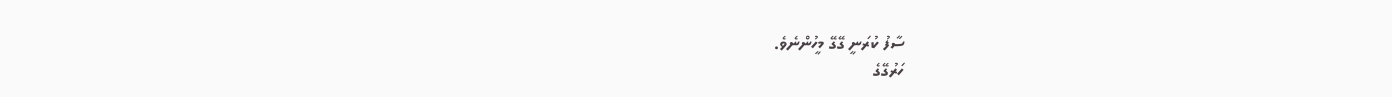ސާފު ކުރަނީ ގޭގޭ މީހުންނެވެ.
ހަރުގޭގެ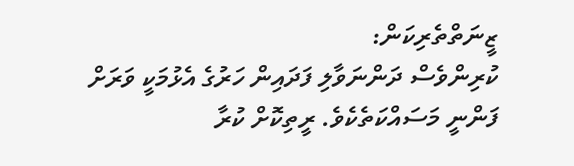ޒީނަތްތެރިކަން:
ކުރިންވެސް ދަންނަވާލި ފަދައިން ހަރުގެ އެޅުމަކީ ވަރަށް ފަންނީ މަސައްކަތެކެވެ. ރީތިކޮށް ކުރާ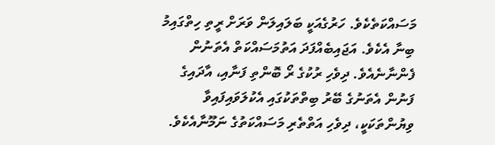މަސައްކަތެކެވެ. ހަރުގެއަކީ ބަލައިލަން ވަރަށް ރީތި ހިތްގައިމު ބިނާ އެކެވެ. އަޖައިބެއްފަދަ އަތުމަސައްކަތް އެތަނުން ފެންނާނެއެވެ. ދިވެހި ރުކުގެ ރޯ ބޮންތި ފަނާއި، އާދައިގެ ފަނުން އެތަނުގެ ބޭރު ބިތްތަކުގައި އެކުލަވައިފައިވާ ވިޔުންތަކަކީ، ދިވެހި އަތްތެރި މަސައްކަތުގެ ނަމޫނާއެކެވެ.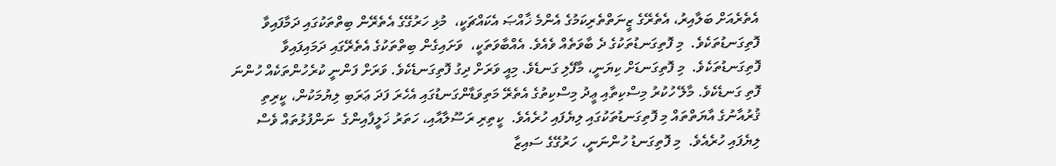އެތެރެއަށް ބަލާއިރު، އެތެރޭގެ ޒީނަތްތެރިކަމުގެ އެންމެ ޚާއްޞަ އެކައްޗަކީ،  މުޅި ހަރުގޭގެ އެތެރޭން ބިތްތަކުގައި ދަމާފައިވާ ފޮތިގަނޑުތަކެވެ.  މި ފޮތިގަނޑުތަކުގެ ދެ ބާވަތެއް ވެއެވެ. އެއްބާވަތަކީ،  ވަށައިގެން ބިތްތަކުގެ އެތެރޭގައި ދަމައިފައިވާ ފޮތިގަނޑުތަކެވެ.  މި ފޮތިގަނޑަށް ކިޔަނީ، މާފޭލި ގަނޑެވެ. މިއީ ވަރަށް ދިގު ފޮތިގަނޑެކެވެ. ވަރަށް ފަންނީ ކުރެހުންތަކެއް ހުންނަ ފޮތި ގަނޑެކެވެ. މާލޭ ހުކުރު މިސްކިތާއި ޢީދު މިސްކިތުގެ އެތެރޭ މަތިވަޑާންގަނޑުގައި އެހެރަ ފަދަ ޢަރަބި ލިޔުމަކުން، ކީރިތި ޤުރުއާނުގެ އާޔަތްތައް މި ފޮތިގަނޑުތަކުގައި ލިޔެފައި ހުރެއެވެ.  ކީތިރި ރަސޫލާއާއި، ހަތަރު ޚަލީފާއިންގެ  ނަންފުޅުތައް ވެސް ލިޔެފައި ހުރެއެވެ.  މި ފޮތިގަނޑު ހުންނަނީ، ހަރުގޭގެ ސައިޒާ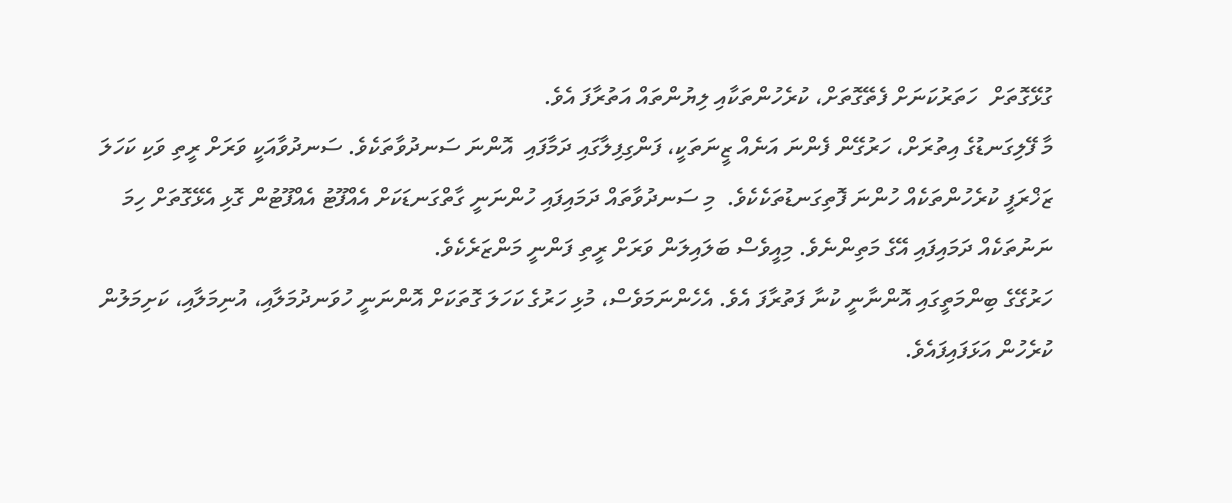ގުޅޭގޮތަށް  ހަތަރުކަނަށް ފެތޭގޮތަށް، ކުރެހުންތަކާއި ލިޔުންތައް އަތުރާފަ އެވެ.
މާ ފޭލިގަނޑުގެ އިތުރަށް، ހަރުގޭން ފެންނަ އަނެއް ޒީނަތަކީ، ފަންގިފިލާގައި ދަމާފައި  އޮންނަ ސަނދުވާތަކެވެ. ސަނދުވާއަކީ ވަރަށް ރީތި ވަކި ކަހަލަ ޒަޚްރަފީ ކުރެހުންތަކެއް ހުންނަ ފޮތިގަނޑުތަކެކެވެ.  މި ސަނދުވާތައް ދަމައިފައި ހުންނަނީ ގާތްގަނޑަކަށް އެއްފޫޓު އެއްފޫޓުން ގޮޅި އެޅޭގޮތަށް ހިމަ ނަނުތަކެއް ދަމައިފައި އޭގެ މަތިންނެވެ. މިއީވެސް ބަލައިލަން ވަރަށް ރީތި ފަންނީ މަންޒަރެކެވެ.
ހަރުގޭގެ ބިންމަތީގައި އޮންނާނީ ކުނާ ފަތުރާފަ އެވެ. އެހެންނަމަވެސް، މުޅި ހަރުގެ ކަހަލަ ގޮތަކަށް އޮންނަނީ ހުވަނދުމަލާއި، އުނިމަލާއި، ކަށިމަލުން ކުރެހުން އަޅަފައިފައެވެ.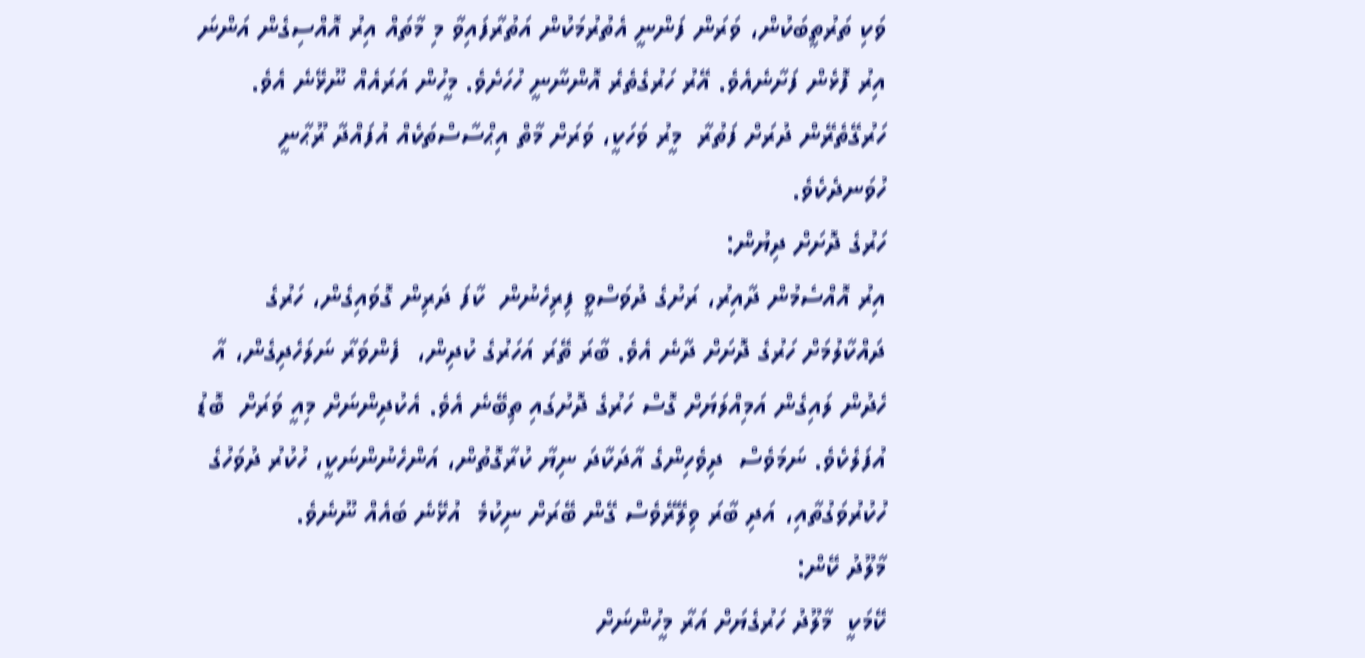ވަކި ތަރުތީބަކުން، ވަރަން ފަންނީ އެތުރުމަކުން އަތުރާފައިވާ މި މާތައް އިރު އޮއްސިގެން އަންނަ އިރު ފޮޅެން ފަށާނެއެވެ. އޭރު ހަރުގެތެރެ އޮންނާނީ ހުހަށެވެ. މީހުން އަރައެއް ނޫޅޭނެ އެވެ. ހަރުގޭތެރޭން ދުރަށް ފަތުރާ  މީރު ވަހަކީ، ވަރަށް މާތް އިޙްސާސްތަކެއް އުފައްދާ ރޫޙާނީ ހުވަނދެކެވެ.
ހަރުގެ ދޮށަށް ދިޔުން:
އިރު އޮއްސެމުން ދާއިރު، ރަށުގެ ދުވަސްވީ ފިރިހެނުން  ކާފަ ދަރިން ގޮވައިގެން، ހަރުގެ ދައްކާލުމަށް ހަރުގެ ދޮށަށް ދާނެ އެވެ. ބާރަ ތޭރަ އަހަރުގެ ކުދިން،  ފެންވަރާ ނަލަހެދިގެން، އާ ހެދުން ލައިގެން އަމިއްލަޔަށް ގޮސް ހަރުގެ ދޮށުގައި ތިބޭނެ އެވެ. އެކުދިންނަށް މިއީ ވަރަށް  ބޮޑު އުފަލެކެވެ. ނަމަވެސް  ދިވެހިންގެ އާދަކާދަ ނިޔާ ކުރާގޮތުން، އަންހެނުންނަކީ، ހުކުރު ދުވަހުގެ ހުކުރުވަގުތާއި، އަދި ބާރަ ވިލޭރޭވެސް ގޭން ބޭރަށް ނިކުމެ  އުޅޭނެ ބައެއް ނޫނެވެ.
މާލޫދު ކޭން:
ކޭމަކީ  މާލޫދު ހަރުގެޔަށް އަރާ މީހުންނަށް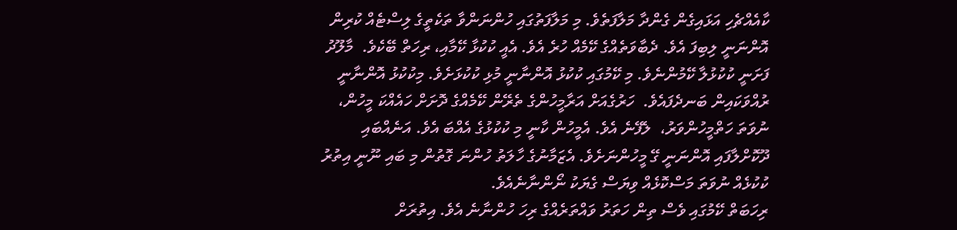ކާއެއްޗެހި އަޅައިގެން ގެންދާ މަލާފަތެވެ. މި މަލާފަތުގައި ހުންނަންވާ ތަކެތީގެ ލިސްޓެއް ކުރިން އޮންނަނީ ލިބިފަ އެވެ. ދެބާވަތެއްގެ ކޭމެއް ހުރެ އެވެ. އެއީ ކުކުޅާ ކޭމާއި، ރިހަތް ބޭކެވެ.  މާލޫދު ފަށަނީ ކުކުޅުލާ ކޭމުންނެވެ. މި ކޭމުގައި ކުކުޅު އޮންނާނީ މުޅި ކުކުޅަށެވެ. މިކުކުޅު އޮންނާނީ ރުއްވަކައިން ބަނދެފައެވެ.  ހަރުގެއަށް އަރާމީހުންގެ ތެރޭން ކޭމެއްގެ ދޮށަށް ހައެއްކަ މީހުން، ނުވަތަ ހަތްމީހުންވަރު،  ލެފޭނެ އެވެ. އެމީހުން ކާނީ މި ކުކުޅުގެ އެއްބަ އެވެ. އަނެއްބައި ދޫކޮށްލާފައި އޮންނަނީ ގޭ މީހުންނަށެވެ. އެޒަމާނުގެ ހާލަތު ހުންނަ ގޮތުން މި ބައި ނޫނީ އިތުރު ކުކުޅެއް ނުވަތަ މަސްކޮޅެއް ވިޔަސް ގެޔަކު ނޯންނާނެއެވެ.
ރިހަބަތް ކޭމުގައި ވެސް ތިން ހަތަރު ވައްތަރެއްގެ ރިހަ ހުންނާނެ އެވެ. އިތުރަށް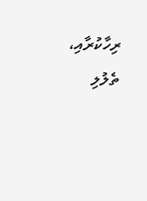ރިހާކުރާއި، ތެލުލި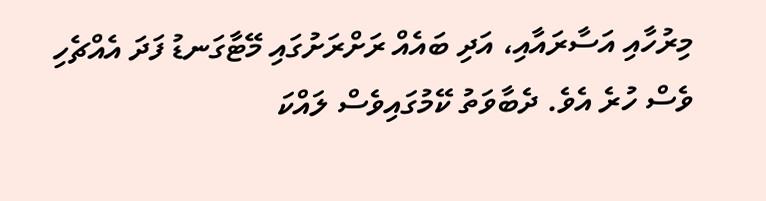މިރުހާއި އަސާރައާއި، އަދި ބައެއް ރަށްރަށުގައި މޭޓާގަނޑު ފަދަ އެއްޗެހި ވެސް ހުރެ އެވެ. ދެބާވަތު ކޭމުގައިވެސް ލައްކަ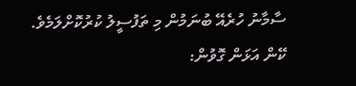ސާމާނު ހުރެއޭ ބުނަމުން މި ތަފުސީލު ކުރުކޮށްލަމެވެ.
ކޭން އަޅަން ގޮވުން: